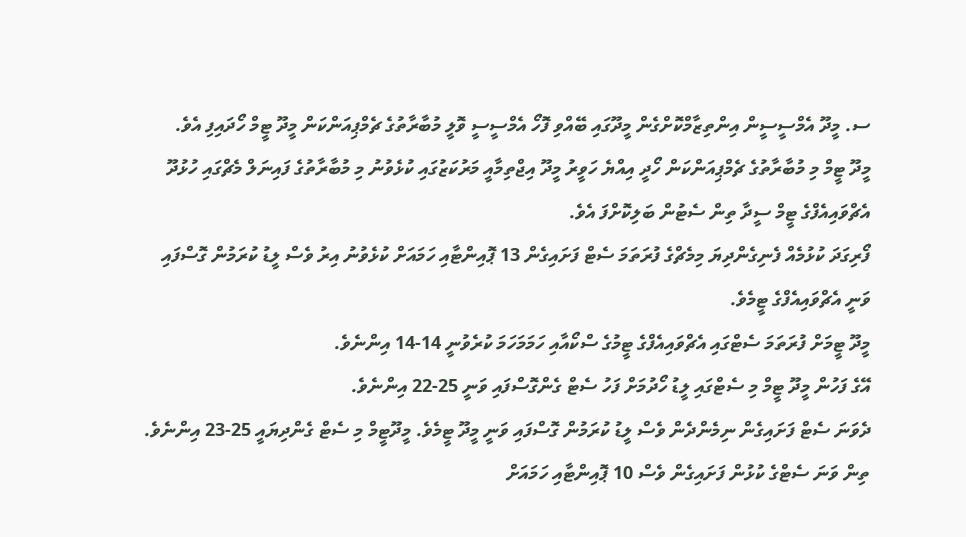ސ. މީދޫ އެމްސީސީން އިންތިޒާމްކޮށްގެން މީދޫގައި ބޭއްވި ފޮހޯ އެމްސީސީ ވޮލީ މުބާރާތުގެ ޗެމްޕިއަންކަން މީދޫ ޓީމް ހޯދައިފި އެވެ.
މީދޫ ޓީމް މި މުބާރާތުގެ ޗެމްޕިއަންކަން ހޯދީ އިއްޔެ ހަވީރު މީދޫ އިޖްތިމާއީ މަރުކަޒުގައި ކުޅެވުނު މި މުބާރާތުގެ ފައިނަލް މެޗްގައި ހުޅުދޫ އެޗްވައިއެފްގެ ޓީމް ސީދާ ތިން ސެޓުން ބަލިކޮށްފަ އެވެ.
ފޯރިގަދަ ކުޅުމެއް ފެނިގެންދިޔަ މިމެޗްގެ ފުރަތަމަ ސެޓް ފަށައިގެން 13 ޕޮއިންޓާއި ހަމައަށް ކުޅެވުނު އިރު ވެސް ލީޑު ކުރަމުން ގޮސްފައި ވަނީ އެޗްވައިއެފްގެ ޓީމެވެ.
މީދޫ ޓީމަށް ފުރަތަމަ ސެޓްގައި އެޗްވައިއެފްގެ ޓީމުގެ ސްކޯއާއި ހަމަމަހަމަ ކުރެވުނީ 14-14 އިންނެވެ.
އޭގެ ފަހުން މީދޫ ޓީމް މި ސެޓްގައި ލީޑު ހޯދުމަށް ފަހު ސެޓް ގެންގޮސްފައި ވަނީ 25-22 އިންނެވެ.
ދެވަނަ ސެޓް ފަށައިގެން ނިމެންދެން ވެސް ލީޑު ކުރަމުން ގޮސްފައި ވަނީ މީދޫ ޓީމެވެ. މީދޫޓީމް މި ސެޓް ގެންދިޔައީ 25-23 އިންނެވެ.
ތިން ވަނަ ސެޓްގެ ކުޅުން ފަށައިގެން ވެސް 10 ޕޮއިންޓާއި ހަމައަށް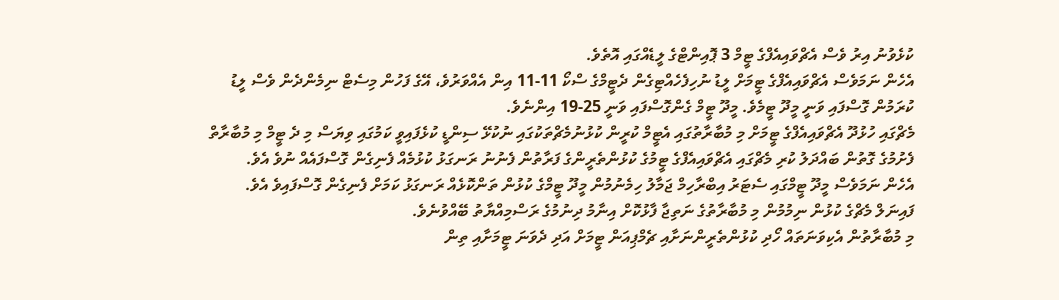ކުޅެވުނު އިރު ވެސް އެޗްވައިއެފްގެ ޓީމް 3 ޕޮއިންޓްގެ ލީޑެއްގައި އޮތެވެ.
އެހެން ނަމަވެސް އެޗްވައިއެފްގެ ޓީމަށް ލީޑު ނުހިފެހެއްޓިގެން ދެޓީމްގެ ސްކޯ 11-11 އިން އެއްވަރުވެ، އޭގެ ފަހުން މިސެޓް ނިމެންދެން ވެސް ލީޑު ކުރަމުން ގޮސްފައި ވަނީ މީދޫ ޓީމެވެ. މީދޫ ޓީމް ގެންގޮސްފައި ވަނީ 25-19 އިންނެވެ.
މެޗްގައި ހުޅުދޫ އެޗްވައިއެފްގެ ޓީމަށް މި މުބާރާތުގައި އެޓީމް ކުރީން ކުޅުނުމެޗްތަކުގައި ނުކުޅޭ ސިންޑީ ކުޅެފައިވީ ކަމުގައި ވިޔަސް މި ދެ ޓީމް މި މުބާރާތް ފެށުމުގެ ގޮތުން ބައްދަލު ކުރި މެޗްގައި އެޗްވައިއެފްގެ ޓީމުގެ ކުޅުންތެރީންގެ ފަރާތުން ފެނުނު ރަނގަޅު ކުޅުމެއް ފެނިގެން ގޮސްފައެއް ނުވެ އެވެ.
އެހެން ނަމަވެސް މީދޫ ޓީމްގައި ސެޓަރު އިބްރާހިމް ޖަމާލު ހިމެނުމުން މީދޫ ޓީމްގެ ކުޅުން ތަންކޮޅެއް ރަނގަޅު ކަމަށް ފެނިގެން ގޮސްފައިވެ އެވެ.
ފައިނަލް މެޗްގެ ކުޅުން ނިމުމުން މި މުބާރާތުގެ ނަތިޖާ ފާޅުކޮށް އިނާމު ދިނުމުގެ ރަސްމިއްޔާތު ބޭއްވުނެވެ.
މި މުބާރާތުން އެކިވަނަތައް ހޯދި ކުޅުންތެރީންނަށާއި ޗެމްޕިއަން ޓީމަށް އަދި ދެވަނަ ޓީމަށާއި ތިން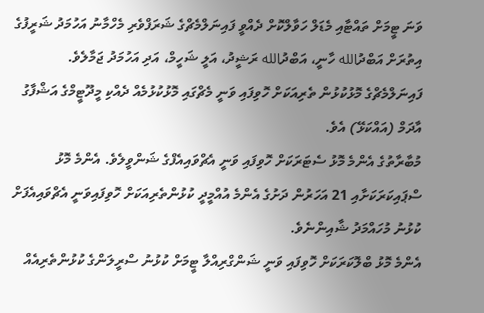ވަނަ ޓީމަށް ތައްޓާއި މެޑަލް ހަވާލްކޮށް ދެއްވީ ފައިނަލްމެޗްގެ ޝަރަފްވެރި މެހްމާނު އަހުމަދު ޝަރީފުގެ އިތުރަށް އަބްދުالله ހާނީ، އަބްދުالله ރަޝީދު، އަލީ ޝަހީމް، އަދި އަހުމަދު ޖަމާލެވެ.
ފައިނަލްމެޗްގެ މޮޅުކުޅުން ތެރިއަކަށް ހޮވިފައި ވަނީ މެޗްގައި މޮޅުކުޅުމެއް ދެއްކި މީދޫޓީމްގެ އަޝްފާގު އާދަމް (އައްކަޅޭ) އެވެ.
މުބާރާތުގެ އެންމެ މޮޅު ސެޓަރަކަށް ހޮވިފައި ވަނީ އެޗްވައިއެފްގެ ޝަންވީލެވެ. އެންމެ މޮޅު ސްޕައިކަރަކަށާއި 21 އަހަރުން ދަށުގެ އެންމެ އުއްމީދީ ކުޅުންތެރިއަކަށް ހޮވިފައިވަނީ އެޗްވައިއެފަށް ކުޅުނު މުހައްމަދު ޝާއިންނެވެ.
އެންމެ މޮޅު ބްލޮކަރަކަށް ހޮވިފައި ވަނީ ޝަންގްރިއްލާ ޓީމަށް ކުޅުނު ސްރީލަންގެ ކުޅުންތެރިއެއް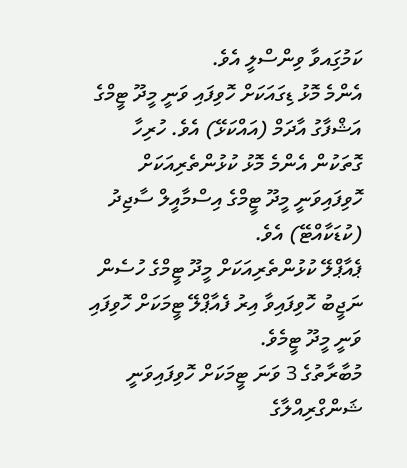ކަމުގަިއވާ ވިންސްލީ އެވެ.
އެންމެ މޮޅު ޑިގައަކަށް ހޮވިފައި ވަނީ މީދޫ ޓީމްގެ އަޝްފާގު އާދަމް (އައްކަޅޭ) އެވެ. ހުރިހާ ގޮތަކުން އެންމެ މޮޅު ކުޅުންތެރިއަކަށް ހޮވިފައިވަނީ މީދޫ ޓީމްގެ އިސްމާއީލް ސާޖިދު (ކުޑަކާއްޓޭ) އެވެ.
ޕެއާޕްލޭ ކުޅުންތެރިއަކަށް މީދޫ ޓީމްގެ ހުސެން ނަޖީބު ހޮވިފައިވާ އިރު ފެއާޕްލޭ ޓީމަކަށް ހޮވިފައި ވަނީ މީދޫ ޓީމެވެ.
މުބާރާތުގެ 3 ވަނަ ޓީމަކަށް ހޮވިފައިވަނީ ޝަންގްރިއްލާގެ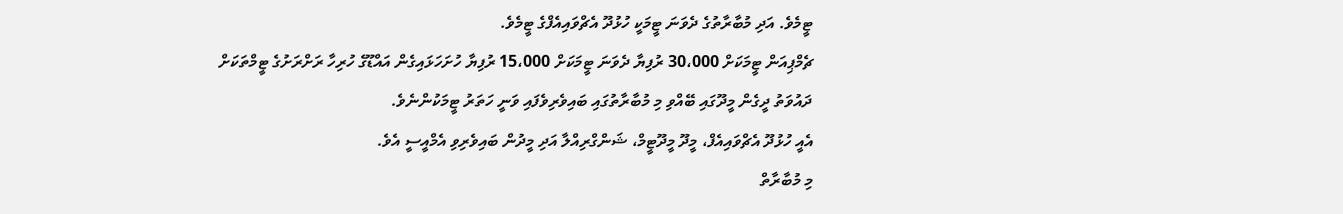ޓީމެވެ. އަދި މުބާރާތުގެ ދެވަނަ ޓީމަކީ ހުޅުދޫ އެޗްވައިއެފްގެ ޓީމެވެ.
ޗެމްޕިއަން ޓީމަކަށް 30،000 ރުފިޔާ ދެވަނަ ޓީމަކަށް 15،000 ރުފިޔާ ހުށަހަޅައިގެން އައްޑޫގެ ހުރިހާ ރަށްރަށުގެ ޓީމްތަކަށް ދައުވަތު ދީގެން މީދޫގައި ބޭއްވި މި މުބާރާތުގައި ބައިވެރިވެފައި ވަނީ ހަތަރު ޓީމަކުންނެވެ.
އެއީ ހުޅުދޫ އެޗްވައިއެފް، މީދޫ މީދޫޓީމް، ޝަންގްރިއްލާ އަދި މީދުން ބައިވެރިވި އެމްއީސީ އެވެ.
މި މުބާރާތް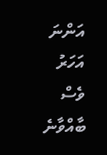އަންނަ އަހަރު ވެސް ބާއްވާނެ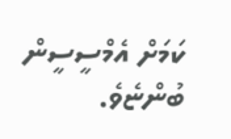ކަމަށް އެމްސީސީން ބުންޏެވެ.